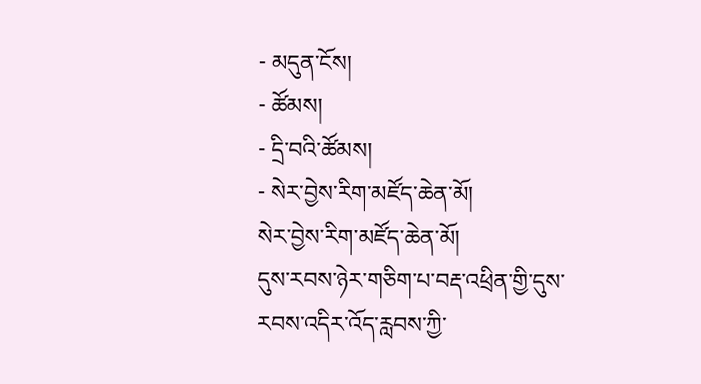- མདུན་ངོས།
- ཚོམས།
- དྲི་བའི་ཚོམས།
- སེར་བྱེས་རིག་མཛོད་ཆེན་མོ།
སེར་བྱེས་རིག་མཛོད་ཆེན་མོ།
དུས་རབས་ཉེར་གཅིག་པ་བརྡ་འཕྲིན་གྱི་དུས་རབས་འདིར་འོད་རླབས་ཀྱི་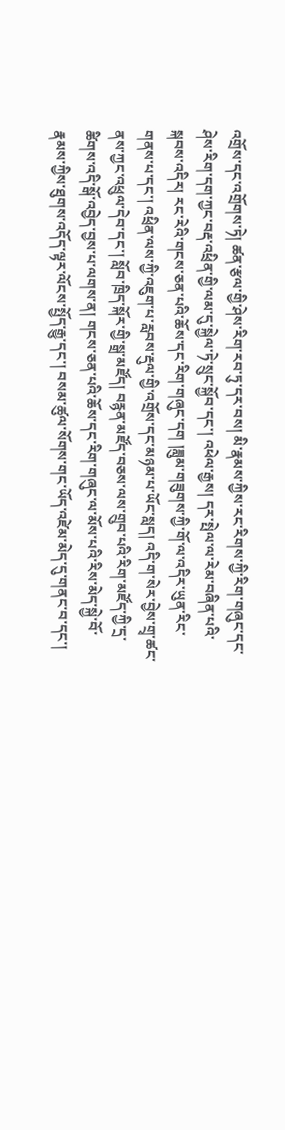འགྲོས་དང་འགྲོགས་ཏེ། ཚན་རྩལ་གྱི་ཤེས་རིག་རབ་ཏུ་དར་བས། མི་རྣམས་ཀྱིས་རང་རིགས་ཀྱི་རིག་གཞུང་དང་ཤེས་རིག་དག་ཀྱང་བརྡ་འཕྲིན་གྱི་ལམ་དུ་སྐྱེལ་ཏེ་སྲུང་སྐྱོབ་དང་། འཕེལ་རྒྱས། དར་སྤེལ་ལ་རེམ་བཞིན་པའི་སྐབས་འདིར། རང་རེའི་གངས་ཅན་པའི་ཆོས་དང་རིག་གཞུང་དག །ཟླུམ་གཟུགས་ཀྱི་གོ་ལ་འདིར་ཡུན་རིང་གནས་པ་དང་། འཕྲིན་ལས་ཀྱི་འཇུག་པ་རླབས་རྡུལ་གྱི་འགྲོས་དང་མཉམ་པ་ཡོང་སླད། འདི་ག་སེར་བྱེས་གྲྭ་ཚང་ནས་ཀྱང་འཕྲུལ་དེབ་དང་། སློབ་ཁྲིད་སྐོར་གྱི་སྒྲ་མཛོད། བརྙན་མཛོད་བཅས་ལས་གྲུབ་པའི་རིག་མཛོད་ཀྱི་དྲ་ཚིགས་འདི་སྒོ་འབྱེད་བྱས་པ་ལགས་ན། གངས་ཅན་པའི་ཆོས་དང་རིག་གཞུང་ལ་མོས་པའི་རིས་མེད་སྐྱེ་བོ་རྣམས་ཀྱིས་ཐུགས་འདོད་ལྟར་ལོངས་སྤྱོད་རྒྱུ་དང་། བསམ་ཚུལ་སོགས་གང་ཡོད་འཛེམ་མེད་དུ་གནང་བ་དང་།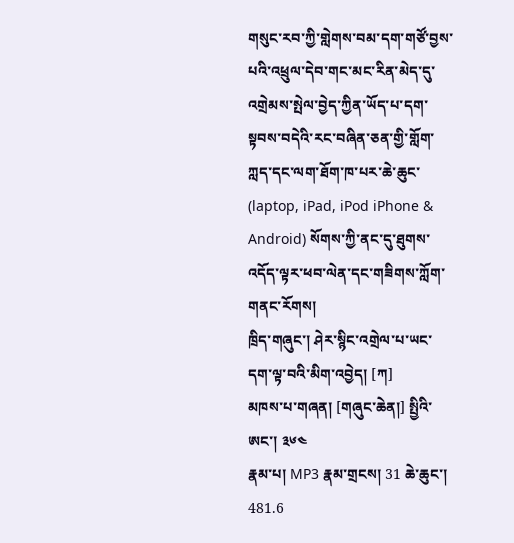གསུང་རབ་ཀྱི་གླེགས་བམ་དག་གཙོ་བྱས་པའི་འཕྲུལ་དེབ་གང་མང་རིན་མེད་དུ་འགྲེམས་སྤེལ་བྱེད་ཀྱིན་ཡོད་པ་དག་སྟབས་བདེའི་རང་བཞིན་ཅན་གྱི་གློག་ཀླད་དང་ལག་ཐོག་ཁ་པར་ཆེ་ཆུང་ (laptop, iPad, iPod iPhone & Android) སོགས་ཀྱི་ནང་དུ་ཐུགས་འདོད་ལྟར་ཕབ་ལེན་དང་གཟིགས་ཀློག་གནང་རོགས།
ཁྲིད་གཞུང་། ཤེར་སྙིང་འགྲེལ་པ་ཡང་དག་ལྟ་བའི་མིག་འབྱེད། [ཀ]
མཁས་པ་གཞན། [གཞུང་ཆེན།] སྤྱིའི་ཨང་། ༣༦༤
རྣམ་པ། MP3 རྣམ་གྲངས། 31 ཆེ་ཆུང་། 481.6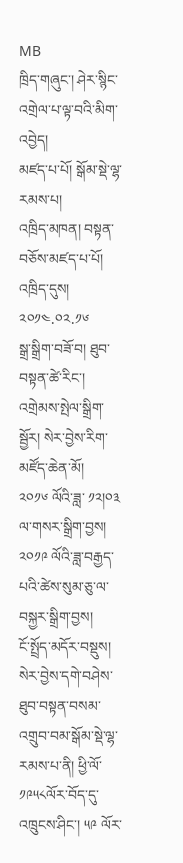MB
ཁྲིད་གཞུང་། ཤེར་སྙིང་འགྲེལ་པ་ལྟ་བའི་མིག་འབྱེད།
མཛད་པ་པོ། སྒོམ་སྡེ་ལྷ་རམས་པ།
འཁྲིད་མཁན། བསྟན་བཅོས་མཛད་པ་པོ།
འཁྲིད་དུས། ༢༠༡༤.༠༢.༡༦
སྒྲ་སྒྲིག་བཟོ་བ། ཐུབ་བསྟན་ཚེ་རིང་།
འགྲེམས་སྤེལ་སྒྲིག་སྦྱོར། སེར་བྱེས་རིག་མཛོད་ཆེན་མོ།
༢༠༡༦ ལོའི་ཟླ་ ༡༢།༠༣ ལ་གསར་སྒྲིག་བྱས།
༢༠༡༩ ལོའི་ཟླ་བརྒྱད་པའི་ཚེས་སུམ་ཅུ་ལ་བསྐྱར་སྒྲིག་བྱས།
ངོ་སྤྲོད་མདོར་བསྡུས།
སེར་བྱེས་དགེ་བཤེས་ཐུབ་བསྟན་བསམ་འགྲུབ་བམ་སྒོམ་སྡེ་ལྷ་རམས་པ་ནི། ཕྱི་ལོ་༡༩༥༨ལོར་བོད་དུ་འཁྲུངས་ཤིང་། ༥༩ ལོར་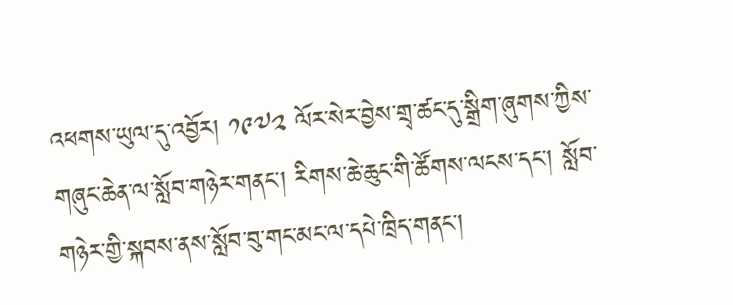འཕགས་ཡུལ་དུ་འབྱོར། ༡༩༧༢ ལོར་སེར་བྱེས་གྲྭ་ཚང་དུ་སྒྲིག་ཞུགས་ཀྱིས་གཞུང་ཆེན་ལ་སློབ་གཉེར་གནང་། རིགས་ཆེ་ཆུང་གི་ཚོགས་ལངས་དང་། སློབ་གཉེར་གྱི་སྐབས་ནས་སློབ་བུ་གང་མང་ལ་དཔེ་ཁྲིད་གནང་།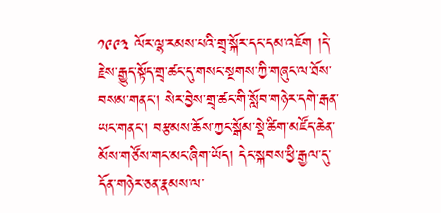༡༩༩༣ ལོར་ལྷ་རམས་པའི་གྲྭ་སྐོར་དང་དམ་འཇོག །དེ་རྗེས་རྒྱུད་སྟོད་གྲྭ་ཚང་དུ་གསང་སྔགས་ཀྱི་གཞུང་ལ་ཐོས་བསམ་གནང་། སེར་བྱེས་གྲྭ་ཚང་གི་སློབ་གཉེར་དགེ་རྒན་ཡང་གནང་། བརྩམས་ཆོས་ཀྱང་སྒོམ་སྡེ་ཚིག་མཛོད་ཆེན་མོས་གཙོས་གང་མང་ཞིག་ཡོད། དེང་སྐབས་ཕྱི་རྒྱལ་དུ་དོན་གཉེར་ཅན་རྣམས་ལ་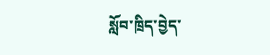སློབ་ཁྲིད་བྱེད་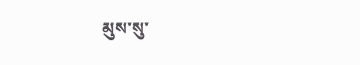མུས་སུ་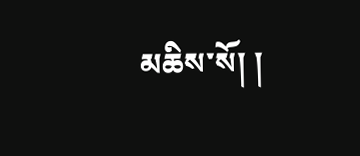མཆིས་སོ། །